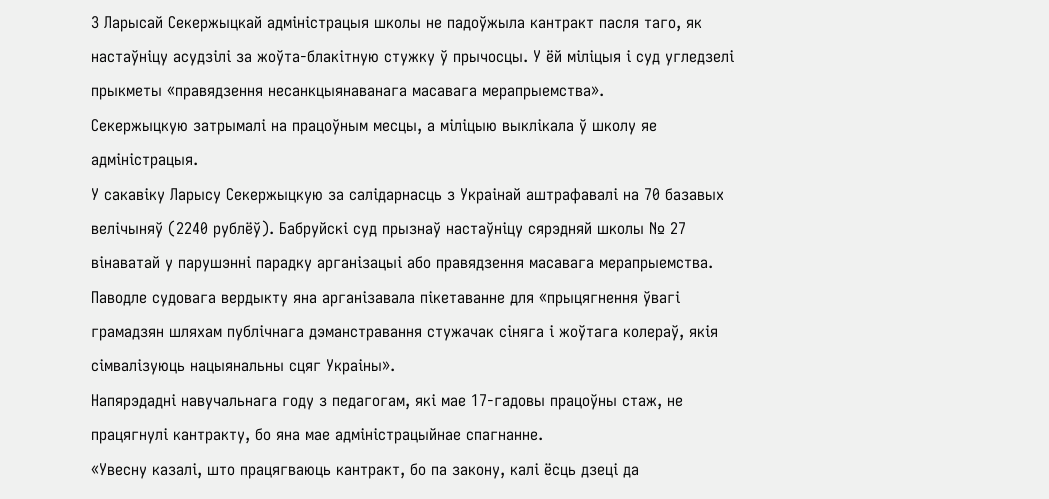З Ларысай Секержыцкай адміністрацыя школы не падоўжыла кантракт пасля таго, як настаўніцу асудзілі за жоўта-блакітную стужку ў прычосцы. У ёй міліцыя і суд угледзелі прыкметы «правядзення несанкцыянаванага масавага мерапрыемства».
Секержыцкую затрымалі на працоўным месцы, а міліцыю выклікала ў школу яе адміністрацыя.
У сакавіку Ларысу Секержыцкую за салідарнасць з Украінай аштрафавалі на 70 базавых велічыняў (2240 рублёў). Бабруйскі суд прызнаў настаўніцу сярэдняй школы № 27 вінаватай у парушэнні парадку арганізацыі або правядзення масавага мерапрыемства.
Паводле судовага вердыкту яна арганізавала пікетаванне для «прыцягнення ўвагі грамадзян шляхам публічнага дэманстравання стужачак сіняга і жоўтага колераў, якія сімвалізуюць нацыянальны сцяг Украіны».
Напярэдадні навучальнага году з педагогам, які мае 17-гадовы працоўны стаж, не працягнулі кантракту, бо яна мае адміністрацыйнае спагнанне.
«Увесну казалі, што працягваюць кантракт, бо па закону, калі ёсць дзеці да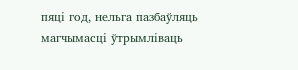пяці год, нельга пазбаўляць магчымасці ўтрымліваць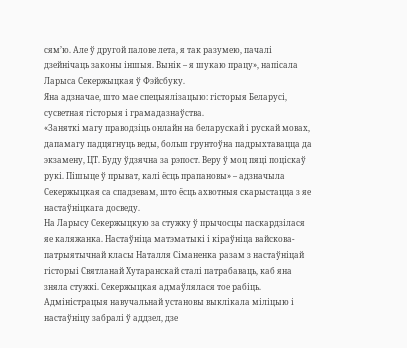сям’ю. Але ў другой палове лета, я так разумею, пачалі дзейнічаць законы іншыя. Вынік – я шукаю працу», напісала Ларыса Секержыцкая ў Фэйсбуку.
Яна адзначае, што мае спецыялізацыю: гісторыя Беларусі, сусветная гісторыя і грамадазнаўства.
«Заняткі магу праводзіць онлайн на беларускай і рускай мовах, дапамагу падцягнуць веды, больш грунтоўна падрыхтавацца да экзамену, ЦТ. Буду ўдзячна за рэпост. Веру ў моц пяці поціскаў рукі. Пішыце ў прыват, калі ёсць прапановы» – адзначыла Секержыцкая са спадзевам, што ёсць ахвотныя скарыстацца з яе настаўніцкага досведу.
На Ларысу Секержыцкую за стужку ў прычосцы паскардзілася яе каляжанка. Настаўніца матэматыкі і кіраўніца вайскова-патрыятычнай класы Наталля Сіманенка разам з настаўніцай гісторыі Святланай Хутаранскай сталі патрабаваць, каб яна зняла стужкі. Секержыцкая адмаўлялася тое рабіць. Адміністрацыя навучальнай установы выклікала міліцыю і настаўніцу забралі ў аддзел, дзе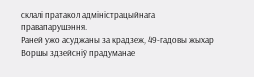склалі пратакол адміністрацыйнага правапарушэння.
Раней ужо асуджаны за крадзеж, 49-гадовы жыхар Воршы здзейсніў прадуманае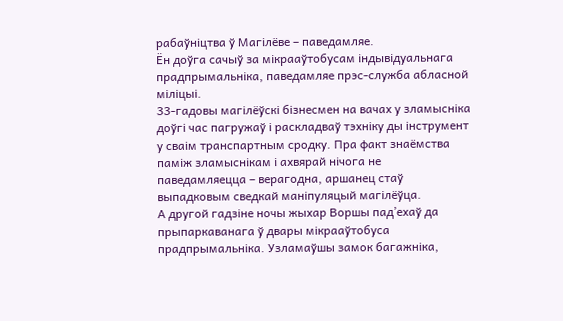рабаўніцтва ў Магілёве – паведамляе.
Ён доўга сачыў за мікрааўтобусам індывідуальнага прадпрымальніка, паведамляе прэс-служба абласной міліцыі.
33-гадовы магілёўскі бізнесмен на вачах у зламысніка доўгі час пагружаў і раскладваў тэхніку ды інструмент у сваім транспартным сродку. Пра факт знаёмства паміж зламыснікам і ахвярай нічога не паведамляецца – верагодна, аршанец стаў выпадковым сведкай маніпуляцый магілёўца.
А другой гадзіне ночы жыхар Воршы пад’ехаў да прыпаркаванага ў двары мікрааўтобуса прадпрымальніка. Узламаўшы замок багажніка,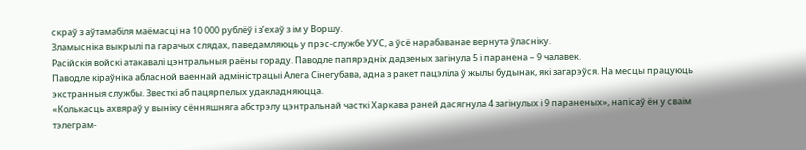скраў з аўтамабіля маёмасці на 10 000 рублёў і з’ехаў з ім у Воршу.
Зламысніка выкрылі па гарачых слядах, паведамляюць у прэс-службе УУС, а ўсё нарабаванае вернута ўласніку.
Расійскія войскі атакавалі цэнтральныя раёны гораду. Паводле папярэдніх дадзеных загінула 5 і паранена – 9 чалавек.
Паводле кіраўніка абласной ваеннай адміністрацыі Алега Сінегубава, адна з ракет пацэліла ў жылы будынак, які загарэўся. На месцы працуюць экстранныя службы. Звесткі аб пацярпелых удакладняюцца.
«Колькасць ахвяраў у выніку сённяшняга абстрэлу цэнтральнай часткі Харкава раней дасягнула 4 загінулых і 9 параненых», напісаў ён у сваім тэлеграм-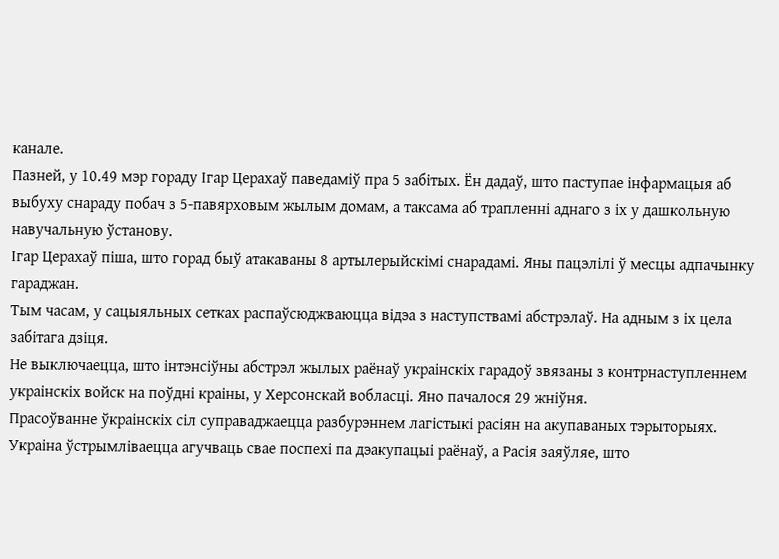канале.
Пазней, у 10.49 мэр гораду Ігар Церахаў паведаміў пра 5 забітых. Ён дадаў, што паступае інфармацыя аб выбуху снараду побач з 5-павярховым жылым домам, а таксама аб трапленні аднаго з іх у дашкольную навучальную ўстанову.
Ігар Церахаў піша, што горад быў атакаваны 8 артылерыйскімі снарадамі. Яны пацэлілі ў месцы адпачынку гараджан.
Тым часам, у сацыяльных сетках распаўсюджваюцца відэа з наступствамі абстрэлаў. На адным з іх цела забітага дзіця.
Не выключаецца, што інтэнсіўны абстрэл жылых раёнаў украінскіх гарадоў звязаны з контрнаступленнем украінскіх войск на поўдні краіны, у Херсонскай вобласці. Яно пачалося 29 жніўня.
Прасоўванне ўкраінскіх сіл суправаджаецца разбурэннем лагістыкі расіян на акупаваных тэрыторыях.
Украіна ўстрымліваецца агучваць свае поспехі па дэакупацыі раёнаў, а Расія заяўляе, што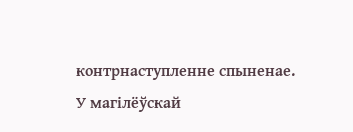контрнаступленне спыненае.
У магілёўскай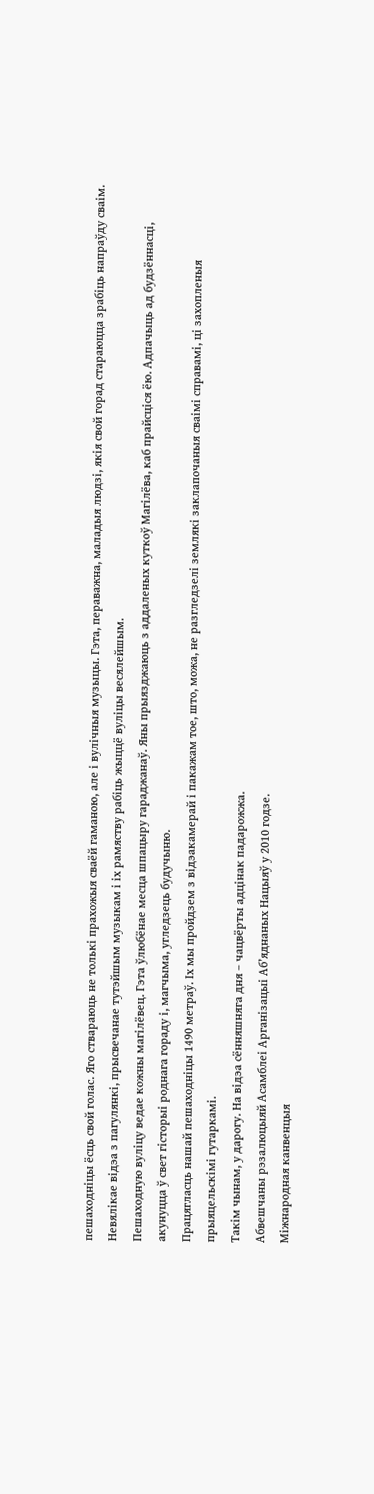пешаходніцы ёсць свой голас. Яго ствараюць не толькі прахожыя сваёй гаманою, але і вулічныя музыцы. Гэта, пераважна, маладыя людзі, якія свой горад стараюцца зрабіць напраўду сваім. Невялікае відэа з пагулянкі, прысвечанае тутэйшым музыкам і іх рамяству рабіць жыццё вуліцы весялейшым.
Пешаходную вуліцу ведае кожны магілёвец. Гэта ўлюбёнае месца шпацыру гараджанаў. Яны прыязджаюць з аддаленых куткоў Магілёва, каб прайсціся ёю. Адпачыць ад будзённасці, акунуцца ў свет гісторыі роднага гораду і, магчыма, угледзець будучыню.
Працягласць нашай пешаходніцы 1490 метраў. Іх мы пройдзем з відэакамерай і пакажам тое, што, можа, не разгледзелі землякі заклапочаныя сваімі справамі, ці захопленыя прыяцельскімі гутаркамі.
Такім чынам, у дарогу. На відэа сённяшняга дня – чацвёрты адцінак падарожжа.
Абвешчаны рэзалюцыяй Асамблеі Арганізацыі Аб’яднаных Нацыяў у 2010 годзе.
Міжнародная канвенцыя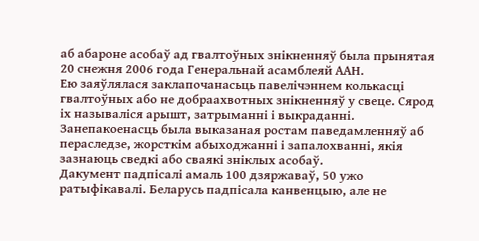аб абароне асобаў ад гвалтоўных знікненняў была прынятая 20 снежня 2006 года Генеральнай асамблеяй ААН.
Ею заяўлялася заклапочанасьць павелічэннем колькасці гвалтоўных або не добраахвотных знікненняў у свеце. Сярод іх называліся арышт, затрыманні і выкраданні. Занепакоенасць была выказаная ростам паведамленняў аб пераследзе, жорсткім абыходжанні і запалохванні, якія зазнаюць сведкі або сваякі зніклых асобаў.
Дакумент падпісалі амаль 100 дзяржаваў, 50 ужо ратыфікавалі. Беларусь падпісала канвенцыю, але не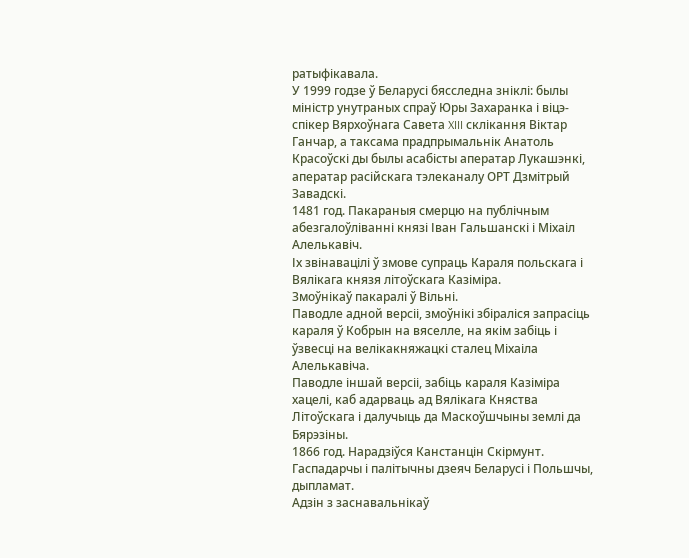ратыфікавала.
У 1999 годзе ў Беларусі бясследна зніклі: былы міністр унутраных спраў Юры Захаранка і віцэ-спікер Вярхоўнага Савета XIII склікання Віктар Ганчар, а таксама прадпрымальнік Анатоль Красоўскі ды былы асабісты аператар Лукашэнкі, аператар расійскага тэлеканалу ОРТ Дзмітрый Завадскі.
1481 год. Пакараныя смерцю на публічным абезгалоўліванні князі Іван Гальшанскі і Міхаіл Алелькавіч.
Іх звінавацілі ў змове супраць Караля польскага і Вялікага князя літоўскага Казіміра.
Змоўнікаў пакаралі ў Вільні.
Паводле адной версіі, змоўнікі збіраліся запрасіць караля ў Кобрын на вяселле, на якім забіць і ўзвесці на велікакняжацкі сталец Міхаіла Алелькавіча.
Паводле іншай версіі, забіць караля Казіміра хацелі, каб адарваць ад Вялікага Княства Літоўскага і далучыць да Маскоўшчыны землі да Бярэзіны.
1866 год. Нарадзіўся Канстанцін Скірмунт.
Гаспадарчы і палітычны дзеяч Беларусі і Польшчы, дыпламат.
Адзін з заснавальнікаў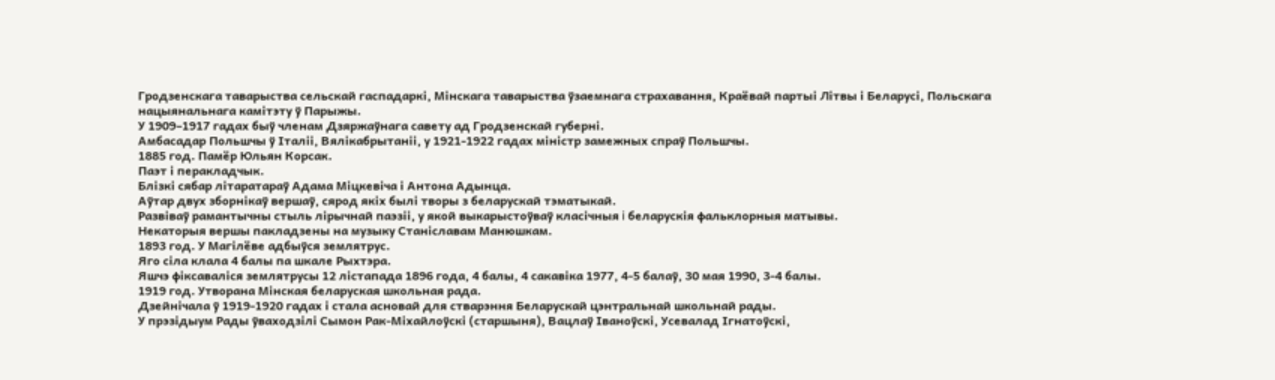Гродзенскага таварыства сельскай гаспадаркі, Мінскага таварыства ўзаемнага страхавання, Краёвай партыі Літвы і Беларусі, Польскага нацыянальнага камітэту ў Парыжы.
У 1909–1917 гадах быў членам Дзяржаўнага савету ад Гродзенскай губерні.
Амбасадар Польшчы ў Італіі, Вялікабрытаніі, у 1921-1922 гадах міністр замежных спраў Польшчы.
1885 год. Памёр Юльян Корсак.
Паэт і перакладчык.
Блізкі сябар літаратараў Адама Міцкевіча і Антона Адынца.
Аўтар двух зборнікаў вершаў, сярод якіх былі творы з беларускай тэматыкай.
Развіваў рамантычны стыль лірычнай паэзіі, у якой выкарыстоўваў класічныя i беларускія фальклорныя матывы.
Некаторыя вершы пакладзены на музыку Станіславам Манюшкам.
1893 год. У Магілёве адбыўся землятрус.
Яго сіла клала 4 балы па шкале Рыхтэра.
Яшчэ фіксаваліся землятрусы 12 лістапада 1896 года, 4 балы, 4 сакавіка 1977, 4-5 балаў, 30 мая 1990, 3-4 балы.
1919 год. Утворана Мінская беларуская школьная рада.
Дзейнічала ў 1919-1920 гадах і стала асновай для стварэння Беларускай цэнтральнай школьнай рады.
У прэзідыум Рады ўваходзілі Сымон Рак-Міхайлоўскі (старшыня), Вацлаў Іваноўскі, Усевалад Ігнатоўскі,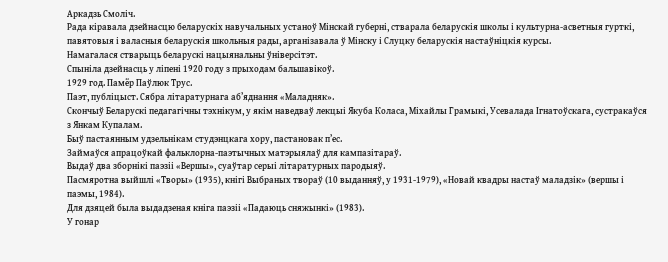Аркадзь Смоліч.
Рада кіравала дзейнасцю беларускіх навучальных устаноў Мінскай губерні, стварала беларускія школы і культурна-асветныя гурткі, павятовыя і валасныя беларускія школьныя рады, арганізавала ў Мінску і Слуцку беларускія настаўніцкія курсы.
Намагалася стварыць беларускі нацыянальны ўніверсітэт.
Спыніла дзейнасць у ліпені 1920 году з прыходам бальшавікоў.
1929 год. Памёр Паўлюк Трус.
Паэт, публіцыст. Сябра літаратурнага аб’яднання «Маладняк».
Скончыў Беларускі педагагічны тэхнікум, у якім наведваў лекцыі Якуба Коласа, Міхайлы Грамыкі, Усевалада Ігнатоўскага, сустракаўся з Янкам Купалам.
Быў пастаянным удзельнікам студэнцкага хору, пастановак п’ес.
Займаўся апрацоўкай фальклорна-паэтычных матэрыялаў для кампазітараў.
Выдаў два зборнікі паэзіі «Вершы», суаўтар серыі літаратурных пародыяў.
Пасмяротна выйшлі «Творы» (1935), кнігі Выбраных твораў (10 выданняў, у 1931-1979), «Новай квадры настаў маладзік» (вершы і паэмы, 1984).
Для дзяцей была выдадзеная кніга паэзіі «Падаюць сняжынкі» (1983).
У гонар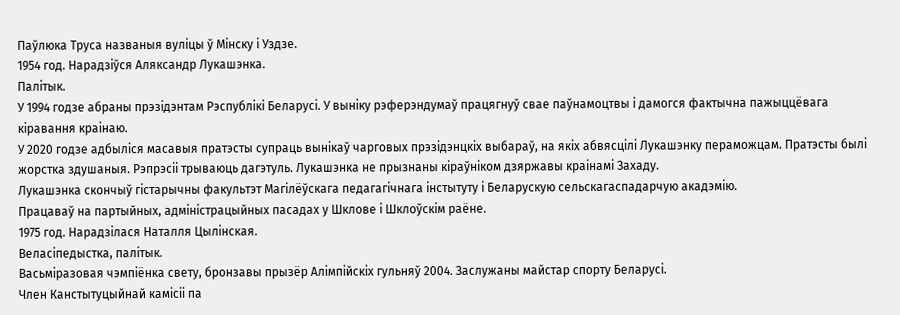Паўлюка Труса названыя вуліцы ў Мінску і Уздзе.
1954 год. Нарадзіўся Аляксандр Лукашэнка.
Палітык.
У 1994 годзе абраны прэзідэнтам Рэспублікі Беларусі. У выніку рэферэндумаў працягнуў свае паўнамоцтвы і дамогся фактычна пажыццёвага кіравання краінаю.
У 2020 годзе адбыліся масавыя пратэсты супраць вынікаў чарговых прэзідэнцкіх выбараў, на якіх абвясцілі Лукашэнку пераможцам. Пратэсты былі жорстка здушаныя. Рэпрэсіі трываюць дагэтуль. Лукашэнка не прызнаны кіраўніком дзяржавы краінамі Захаду.
Лукашэнка скончыў гістарычны факультэт Магілёўскага педагагічнага інстытуту і Беларускую сельскагаспадарчую акадэмію.
Працаваў на партыйных, адміністрацыйных пасадах у Шклове і Шклоўскім раёне.
1975 год. Нарадзілася Наталля Цылінская.
Веласіпедыстка, палітык.
Васьміразовая чэмпіёнка свету, бронзавы прызёр Алімпійскіх гульняў 2004. Заслужаны майстар спорту Беларусі.
Член Канстытуцыйнай камісіі па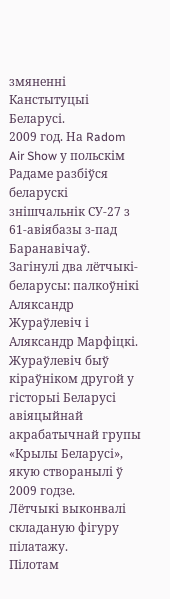змяненні Канстытуцыі Беларусі.
2009 год. На Radom Air Show у польскім Радаме разбіўся беларускі знішчальнік СУ-27 з 61-авіябазы з-пад Баранавічаў.
Загінулі два лётчыкі-беларусы: палкоўнікі Аляксандр Жураўлевіч і Аляксандр Марфіцкі.
Жураўлевіч быў кіраўніком другой у гісторыі Беларусі авіяцыйнай акрабатычнай групы «Крылы Беларусі», якую створанылі ў 2009 годзе.
Лётчыкі выконвалі складаную фігуру пілатажу.
Пілотам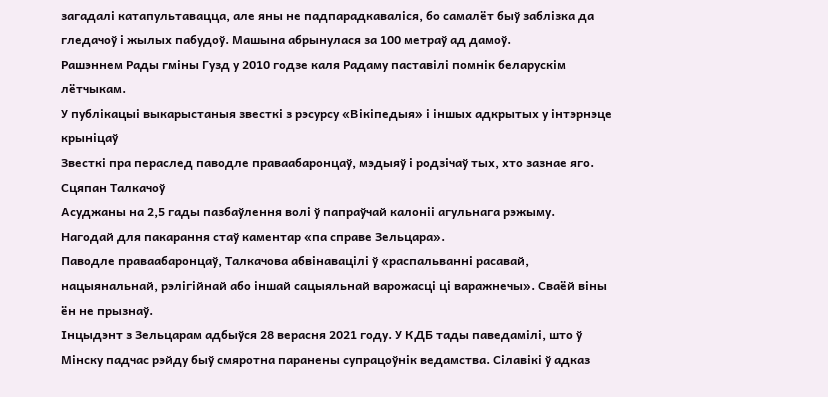загадалі катапультавацца, але яны не падпарадкаваліся, бо самалёт быў заблізка да гледачоў і жылых пабудоў. Машына абрынулася за 100 метраў ад дамоў.
Рашэннем Рады гміны Гузд у 2010 годзе каля Радаму паставілі помнік беларускім лётчыкам.
У публікацыі выкарыстаныя звесткі з рэсурсу «Вікіпедыя» і іншых адкрытых у інтэрнэце крыніцаў
Звесткі пра пераслед паводле праваабаронцаў, мэдыяў і родзічаў тых, хто зазнае яго.
Сцяпан Талкачоў
Асуджаны на 2,5 гады пазбаўлення волі ў папраўчай калоніі агульнага рэжыму.
Нагодай для пакарання стаў каментар «па справе Зельцара».
Паводле праваабаронцаў, Талкачова абвінавацілі ў «распальванні расавай, нацыянальнай, рэлігійнай або іншай сацыяльнай варожасці ці варажнечы». Сваёй віны ён не прызнаў.
Інцыдэнт з Зельцарам адбыўся 28 верасня 2021 году. У КДБ тады паведамілі, што ў Мінску падчас рэйду быў смяротна паранены супрацоўнік ведамства. Сілавікі ў адказ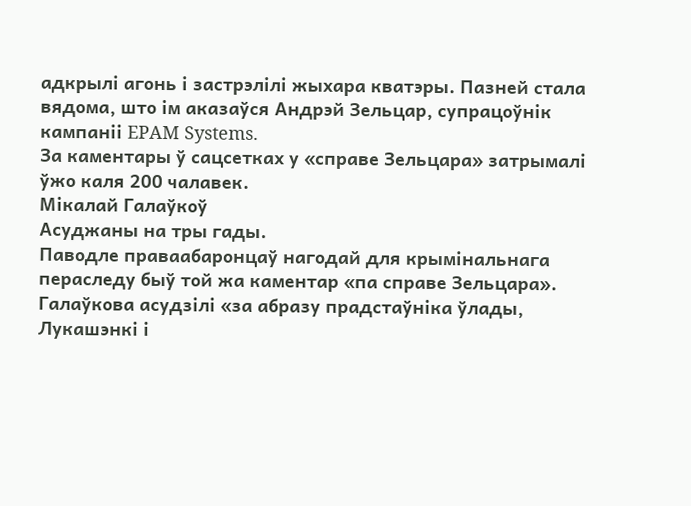адкрылі агонь і застрэлілі жыхара кватэры. Пазней стала вядома, што ім аказаўся Андрэй Зельцар, супрацоўнік кампаніі EPAM Systems.
За каментары ў сацсетках у «справе Зельцара» затрымалі ўжо каля 200 чалавек.
Мікалай Галаўкоў
Асуджаны на тры гады.
Паводле праваабаронцаў нагодай для крымінальнага пераследу быў той жа каментар «па справе Зельцара». Галаўкова асудзілі «за абразу прадстаўніка ўлады, Лукашэнкі і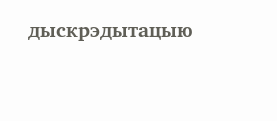дыскрэдытацыю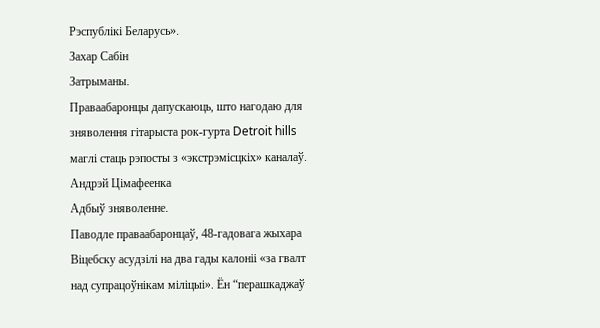Рэспублікі Беларусь».
Захар Сабін
Затрыманы.
Праваабаронцы дапускаюць, што нагодаю для зняволення гітарыста рок-гурта Detroit hills маглі стаць рэпосты з «экстрэмісцкіх» каналаў.
Андрэй Цімафеенка
Адбыў зняволенне.
Паводле праваабаронцаў, 48-гадовага жыхара Віцебску асудзілі на два гады калоніі «за гвалт над супрацоўнікам міліцыі». Ён “перашкаджаў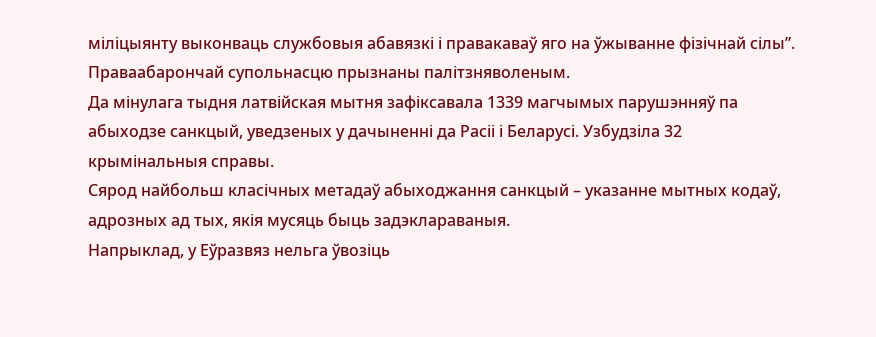міліцыянту выконваць службовыя абавязкі і правакаваў яго на ўжыванне фізічнай сілы”.
Праваабарончай супольнасцю прызнаны палітзняволеным.
Да мінулага тыдня латвійская мытня зафіксавала 1339 магчымых парушэнняў па абыходзе санкцый, уведзеных у дачыненні да Расіі і Беларусі. Узбудзіла 32 крымінальныя справы.
Сярод найбольш класічных метадаў абыходжання санкцый – указанне мытных кодаў, адрозных ад тых, якія мусяць быць задэклараваныя.
Напрыклад, у Еўразвяз нельга ўвозіць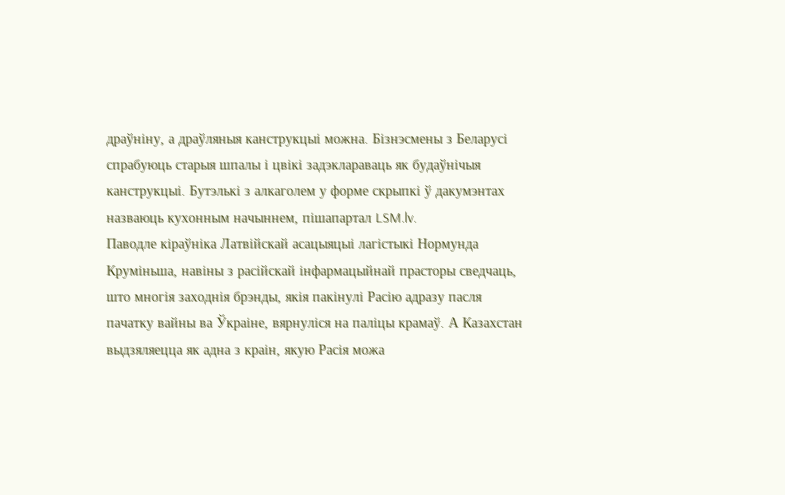драўніну, а драўляныя канструкцыі можна. Бізнэсмены з Беларусі спрабуюць старыя шпалы і цвікі задэклараваць як будаўнічыя канструкцыі. Бутэлькі з алкаголем у форме скрыпкі ў дакумэнтах назваюць кухонным начыннем, пішапартал LSM.lv.
Паводле кіраўніка Латвійскай асацыяцыі лагістыкі Нормунда Круміньша, навіны з расійскай інфармацыйнай прасторы сведчаць, што многія заходнія брэнды, якія пакінулі Расію адразу пасля пачатку вайны ва Ўкраіне, вярнуліся на паліцы крамаў. А Казахстан выдзяляецца як адна з краін, якую Расія можа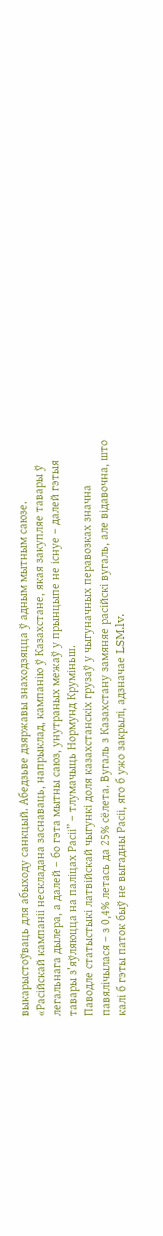выкарыстоўваць для абыходу санкцый. Абедзьве дзяржавы знаходзяцца ў адным мытным саюзе.
«Расійскай кампаніі нескладана заснаваць, напрыклад, кампанію ў Казахстане, якая закупляе тавары ў легальнага дылера, а далей – бо гэта мытны саюз, унутраных межаў у прынцыпе не існуе – далей гэтыя тавары з’яўляюцца на паліцах Расіі” – тлумачыць Нормунд Круміньш.
Паводле статыстыкі латвійскай чыгункі доля казахстанскіх грузаў у чыгуначных перавозках значна павялічылася – з 0,4% летась да 25% сёлета. Вугаль з Казахстану замяняе расійскі вугаль, але відавочна, што калі б гэты паток быў не выгадны Расіі, яго б ужо закрылі, адзначае LSM.lv.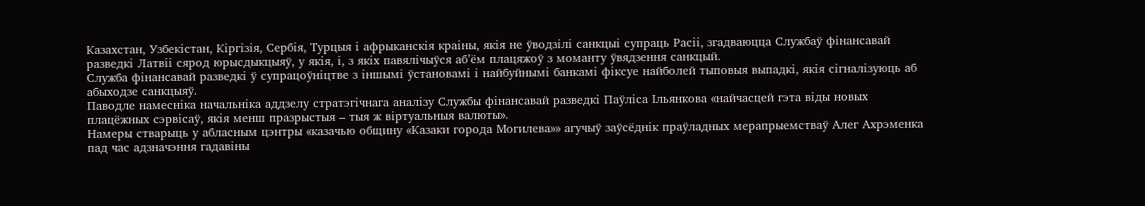Казахстан, Узбекістан, Кіргізія, Сербія, Турцыя і афрыканскія краіны, якія не ўводзілі санкцыі супраць Расіі, згадваюцца Службаў фінансавай разведкі Латвіі сярод юрысдыкцыяў, у якія, і, з якіх павялічыўся аб’ём плацяжоў з моманту ўвядзення санкцый.
Служба фінансавай разведкі ў супрацоўніцтве з іншымі ўстановамі і найбуйнымі банкамі фіксуе найболей тыповыя выпадкі, якія сігналізуюць аб абыходзе санкцыяў.
Паводле намесніка начальніка аддзелу стратэгічнага аналізу Службы фінансавай разведкі Паўліса Ільянкова «найчасцей гэта віды новых плацёжных сэрвісаў, якія менш празрыстыя – тыя ж віртуальныя валюты».
Намеры стварыць у абласным цэнтры «казачью общину «Казаки города Могилева»» агучыў заўсёднік праўладных мерапрыемстваў Алег Ахрэменка пад час адзначэння гадавіны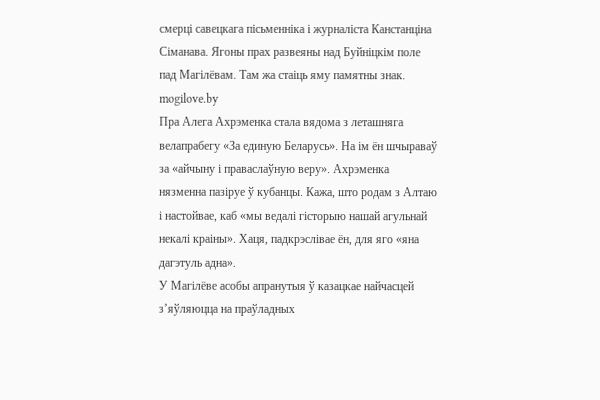смерці савецкага пісьменніка і журналіста Канстанціна Сіманава. Ягоны прах развеяны над Буйніцкім поле пад Магілёвам. Там жа стаіць яму памятны знак.
mogilove.by
Пра Алега Ахрэменка стала вядома з леташняга велапрабегу «За единую Беларусь». На ім ён шчыраваў за «айчыну і праваслаўную веру». Ахрэменка нязменна пазіруе ў кубанцы. Кажа, што родам з Алтаю і настойвае, каб «мы ведалі гісторыю нашай агульнай некалі краіны». Хаця, падкрэслівае ён, для яго «яна дагэтуль адна».
У Магілёве асобы апранутыя ў казацкае найчасцей з’яўляюцца на праўладных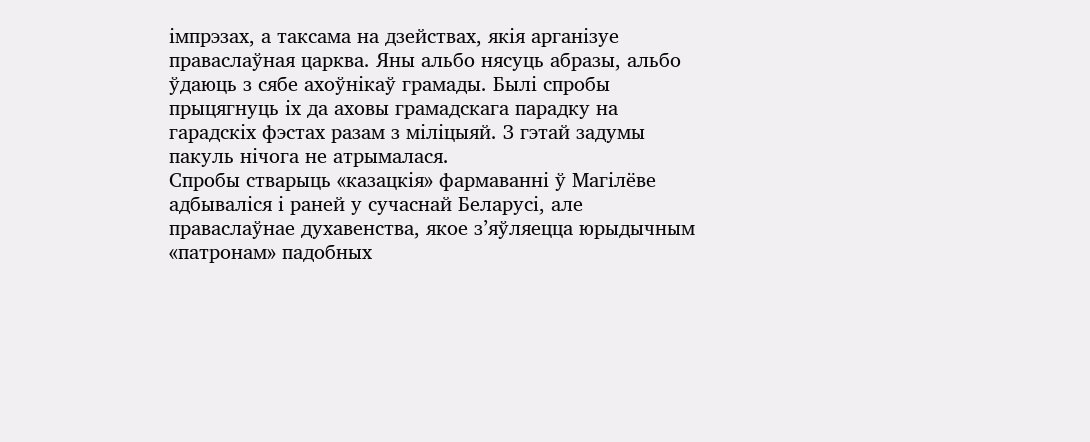імпрэзах, а таксама на дзействах, якія арганізуе праваслаўная царква. Яны альбо нясуць абразы, альбо ўдаюць з сябе ахоўнікаў грамады. Былі спробы прыцягнуць іх да аховы грамадскага парадку на гарадскіх фэстах разам з міліцыяй. З гэтай задумы пакуль нічога не атрымалася.
Спробы стварыць «казацкія» фармаванні ў Магілёве адбываліся і раней у сучаснай Беларусі, але праваслаўнае духавенства, якое з’яўляецца юрыдычным «патронам» падобных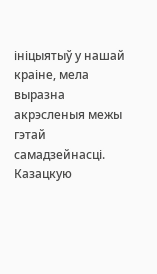ініцыятыў у нашай краіне, мела выразна акрэсленыя межы гэтай самадзейнасці. Казацкую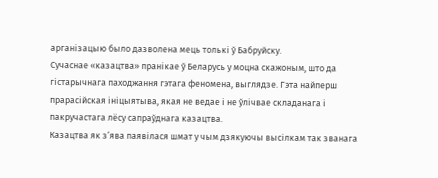арганізацыю было дазволена мець толькі ў Бабруйску.
Сучаснае «казацтва» пранікае ў Беларусь у моцна скажоным, што да гістарычнага паходжання гэтага феномена, выглядзе. Гэта найперш прарасійская ініцыятыва, якая не ведае і не ўлічвае складанага і пакручастага лёсу сапраўднага казацтва.
Казацтва як з’ява паявілася шмат у чым дзякуючы высілкам так званага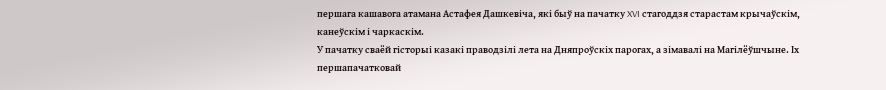першага кашавога атамана Астафея Дашкевіча, які быў на пачатку XVI стагоддзя старастам крычаўскім, канеўскім і чаркаскім.
У пачатку сваёй гісторыі казакі праводзілі лета на Дняпроўскіх парогах, а зімавалі на Магілёўшчыне. Іх першапачатковай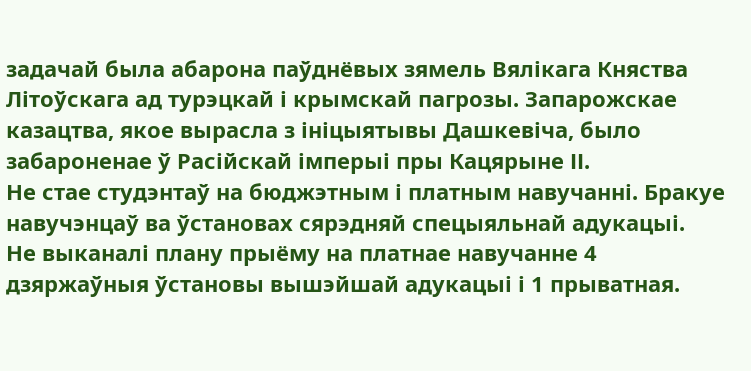задачай была абарона паўднёвых зямель Вялікага Княства Літоўскага ад турэцкай і крымскай пагрозы. Запарожскае казацтва, якое вырасла з ініцыятывы Дашкевіча, было забароненае ў Расійскай імперыі пры Кацярыне ІІ.
Не стае студэнтаў на бюджэтным і платным навучанні. Бракуе навучэнцаў ва ўстановах сярэдняй спецыяльнай адукацыі.
Не выканалі плану прыёму на платнае навучанне 4 дзяржаўныя ўстановы вышэйшай адукацыі і 1 прыватная.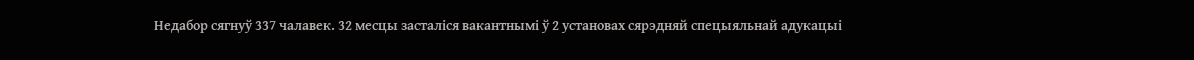Недабор сягнуў 337 чалавек. 32 месцы засталіся вакантнымі ў 2 установах сярэдняй спецыяльнай адукацыі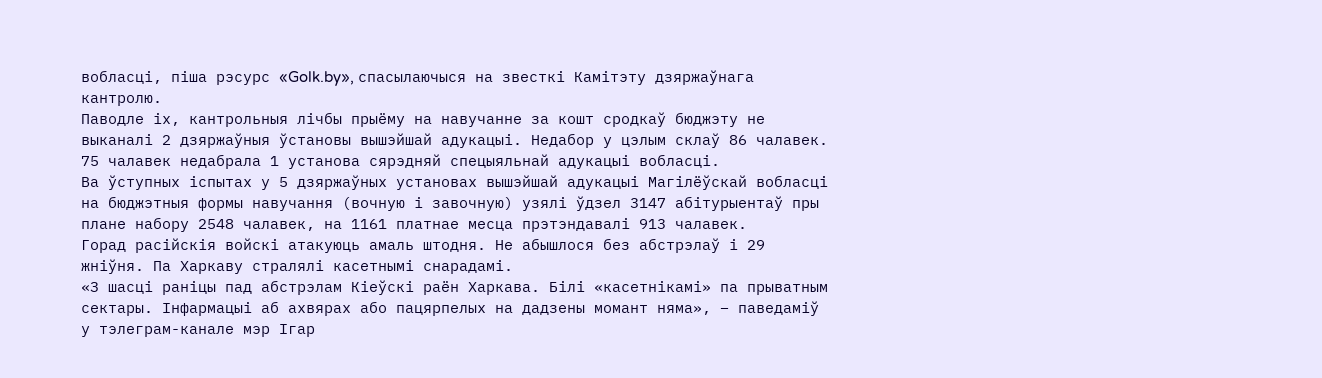вобласці, піша рэсурс «Golk.by», спасылаючыся на звесткі Камітэту дзяржаўнага кантролю.
Паводле іх, кантрольныя лічбы прыёму на навучанне за кошт сродкаў бюджэту не выканалі 2 дзяржаўныя ўстановы вышэйшай адукацыі. Недабор у цэлым склаў 86 чалавек. 75 чалавек недабрала 1 установа сярэдняй спецыяльнай адукацыі вобласці.
Ва ўступных іспытах у 5 дзяржаўных установах вышэйшай адукацыі Магілёўскай вобласці на бюджэтныя формы навучання (вочную і завочную) узялі ўдзел 3147 абітурыентаў пры плане набору 2548 чалавек, на 1161 платнае месца прэтэндавалі 913 чалавек.
Горад расійскія войскі атакуюць амаль штодня. Не абышлося без абстрэлаў і 29 жніўня. Па Харкаву стралялі касетнымі снарадамі.
«З шасці раніцы пад абстрэлам Кіеўскі раён Харкава. Білі «касетнікамі» па прыватным сектары. Інфармацыі аб ахвярах або пацярпелых на дадзены момант няма», – паведаміў у тэлеграм-канале мэр Ігар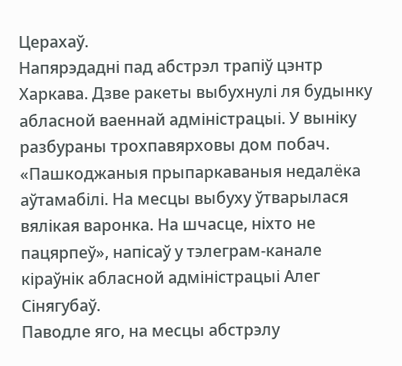Церахаў.
Напярэдадні пад абстрэл трапіў цэнтр Харкава. Дзве ракеты выбухнулі ля будынку абласной ваеннай адміністрацыі. У выніку разбураны трохпавярховы дом побач.
«Пашкоджаныя прыпаркаваныя недалёка аўтамабілі. На месцы выбуху ўтварылася вялікая варонка. На шчасце, ніхто не пацярпеў», напісаў у тэлеграм-канале кіраўнік абласной адміністрацыі Алег Сінягубаў.
Паводле яго, на месцы абстрэлу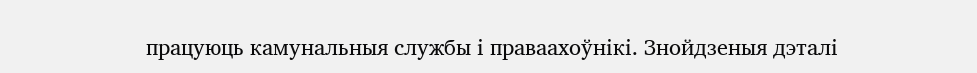працуюць камунальныя службы і праваахоўнікі. Знойдзеныя дэталі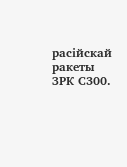расійскай ракеты ЗРК С300.